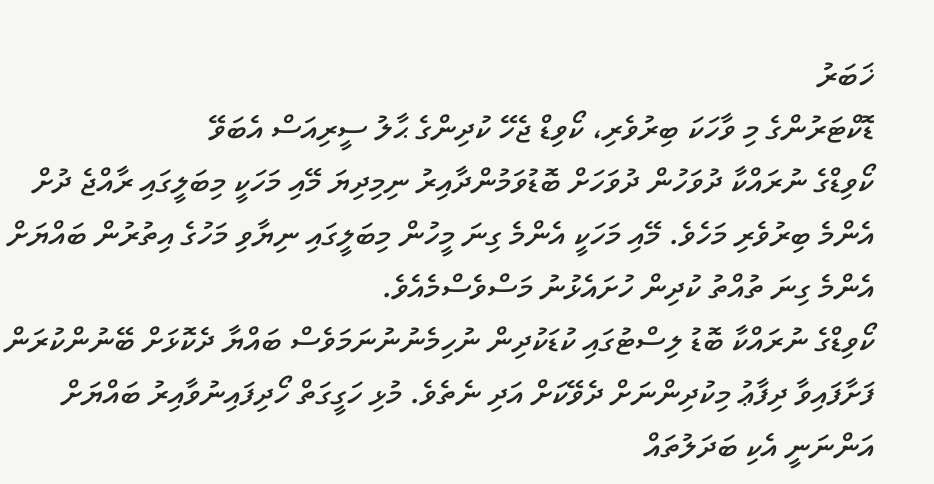ޚަބަރު
ޑޮކްޓަރުންގެ މި ވާހަކަ ބިރުވެރި، ކޯވިޑް ޖެހޭ ކުދިންގެ ޙާލު ސީރިއަސް އެބަވޭ
ކޯވިޑްގެ ނުރައްކާ ދުވަހުން ދުވަހަށް ބޮޑުވަމުންދާއިރު ނިމިދިޔަ މޭއި މަހަކީ މިބަލީގައި ރާއްޖެ ދުށް އެންމެ ބިރުވެރި މަހެވެ. މޭއި މަހަކީ އެންމެ ގިނަ މީހުން މިބަލީގައި ނިޔާވި މަހުގެ އިތުރުން ބައްޔަށް އެންމެ ގިނަ ތުއްތު ކުދިން ހުށައެޅުނު މަސްވެސްމެއެވެ.
ކޯވިޑްގެ ނުރައްކާ ބޮޑު ލިސްޓުގައި ކުޑަކުދިން ނުހިމެނުނުނަމަވެސް ބައްޔާ ދެކޮޅަށް ބޭނުންކުރަން ފަށާފައިވާ ދިފާޢު މިކުދިންނަށް ދެވޭކަށް އަދި ނެތެވެ. މުޅި ހަގީގަތް ހޯދިފައިނުވާއިރު ބައްޔަށް އަންނަނީ އެކި ބަދަލުތައް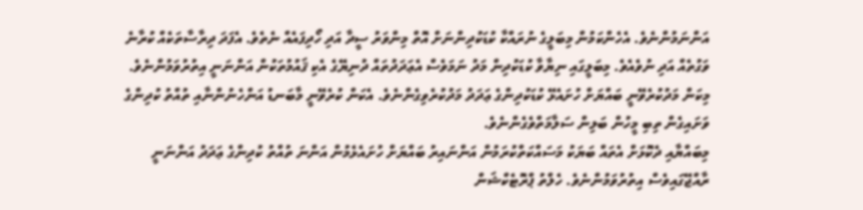އަންނަމުންނެވެ. އެހެންކަމުން މިބަލީގެ ނުރައްކާ ކުޑަކުދިންނަށް އޮތް މިންވަރު ސީދާ އަދި ހޯދިފައެއް ނެތެވެ. އެފަދަ ދިރާސާތަކެއް ކުރާނެ ވަގުތެއް އަދި ނުވެއެވެ. މިބަލީގައި ނިޔާވާ ކުޑަކުދިން މަދު ނަމަވެސް އެޢަދަދުތައް ދުނިޔޭގެ އެކި ޤައުމުތަކުން އަންނަނީ އިތުރުވަމުންނެވެ. މިކަން މަދުކުރެވޭނީ ބައްޔަށް ހުށައެޅޭ ކުޑަކުދިންގެ ޢަދަދު މަދުކުރެވިގެންނެވެ. އެކަން ކުރެވޭނީ މާބަނޑު އަންހެނުންނާއި ތުއްތު ކުދިންގެ ވަށައިގެން ތިބި މީހުން ބަލިން ސަލާމަތްވެގެންނެވެ.
މިބައްޔާއި ދެކޮޅަށް އެތައް ބަޔަކު މަސައްކަތްކުރަމުން އަންނައިރު ބައްޔަށް ހުށައެޅެމުން އަންނަ ތުއްތު ކުދިންގެ ޢަދަދު އަންނަނީ ރާއްޖޭގައިވެސް އިތުރުވަމުންނެވެ. ހެލްތު ޕްރޮޓެކްޝަން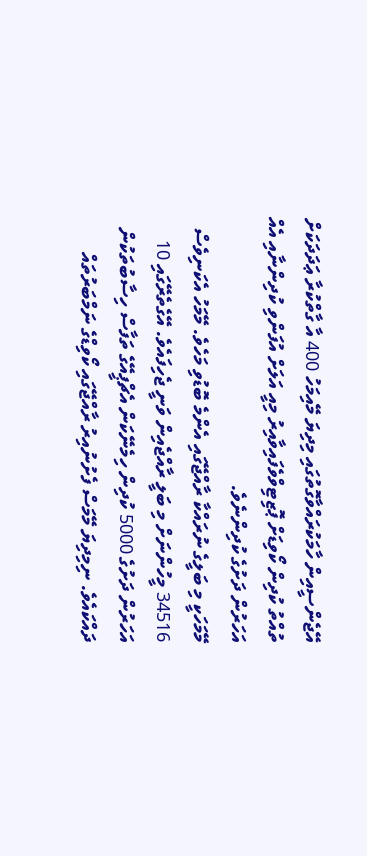އޭޖެންސީއިން ހާމަކުރައްވާގޮތުގައި މިދިޔަ މޭއިމަހު 400 އާ ގާތްކުރާ ޢަދަދަކަށް ތުއްތު ކުދިން ކޯވިޑަށް ޕޮޒިޓިވްވެފައިވާއިރު މިއީ އަލަށް އުފަންވި ކުދިންނާއި އެއް އަހަރުން ދަށުގެ ކުދިންނެވެ.
މޭމަހަކީ މި ބަލީގެ ނުރައްކާ ރާއްޖޭގައި އެންމެ ބޮޑުވި މަހެވެ. މޭމަހު އެކަނިވެސް 34516 މީހުންނަށް މި ބަލީ ރާއްޖެއިން ވަނީ ޖެހިފައެވެ. އޭގެތެރޭގައި 10 އަހަރުން ދަށުގެ 5000 ކުދިން ހިމެނޭކަން އެޗްޕީއޭގެ ތަފާސް ހިސާބުތަކުން ދައްކައެވެ. ނިމިދިޔަ މޭމަސް ފެށުނުއިރު ރާއްޖޭގައި ކޯވިޑްގެ ނަމްބަރުތައް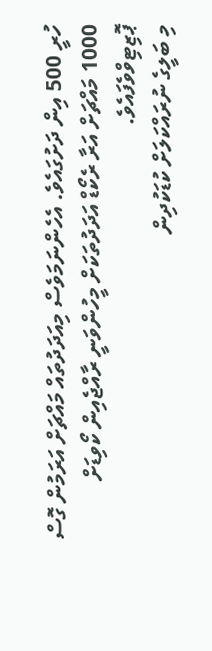ހުރީ 500 އިން ދަށުގައެވެ. އެހެންނަމަވެސް މިއަދަދުތައް މައްޗަށް އަރަމުން ގޮސް 1000 މައްޗަށް އަރާ ރެކޯޑް އަދަދުތަކަށް މީހުންވަނީ ރާއްޖެއިން ކޯވިޑަށް ޕޮޒިޓިވްވެފައެވެ.
މި ބަލީގެ ނުރައްކަލަށް ކުޑަކުދިން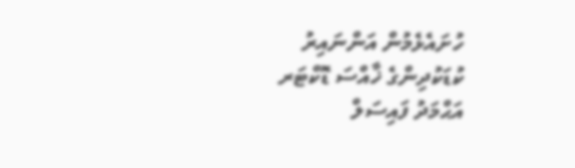ހުށައެޅެމުން އަންނައިރު ކުޑަކުދިންގެ ޚާއްސަ ޑޮކްޓަރ އަޙްމަދު ފައިސަލް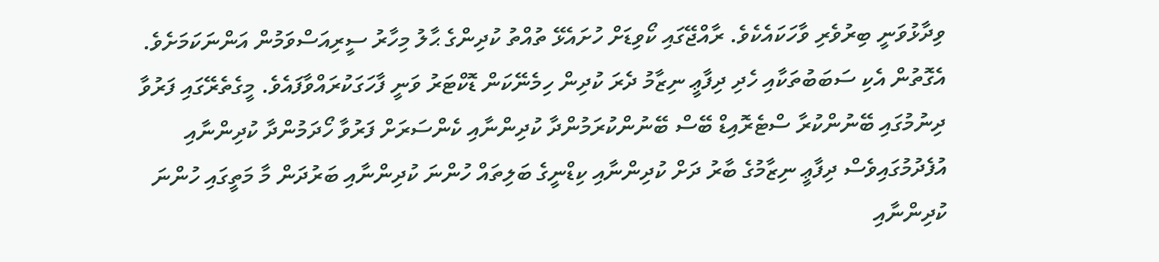ވިދާޅުވަނީ ބިރުވެރި ވާހަކައެކެވެ. ރާއްޖޭގައި ކޯވިޑަށް ހުށައެޅޭ ތުއްތު ކުދިންގެ ޙާލު މިހާރު ސީރިއަސްވަމުން އަންނަކަމަށެވެ. އެގޮތުން އެކި ސަބަބުތަކާއި ހެދި ދިފާޢީ ނިޒާމު ދެރަ ކުދިން ހިމެނޭކަން ޑޮކްޓަރު ވަނީ ފާހަގަކުރައްވާފައެވެ. މީގެތެރޭގައި ފަރުވާ ދިނުމުގައި ބޭނުންކުރާ ސްޓެރޮއިޑް ބޭސް ބޭނުންކުރަމުންދާ ކުދިންނާއި ކެންސަރަށް ފަރުވާ ހޯދަމުންދާ ކުދިންނާއި އުފެދުމުގައިވެސް ދިފާޢީ ނިޒާމުގެ ބާރު ދަށް ކުދިންނާއި ކިޑްނީގެ ބަލިތައް ހުންނަ ކުދިންނާއި ބަރުދަން މާ މަތީގައި ހުންނަ ކުދިންނާއި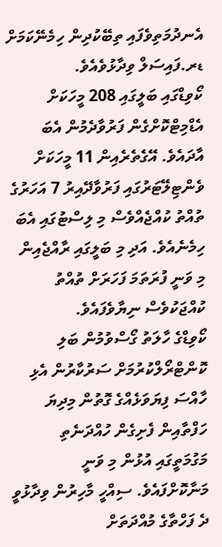އެނދުމަތިވެފައި ތިބޭކުދިން ހިމެނޭކަމަށް ޑރ.ފައިސަލް ވިދާޅުވެއެވެ.
ކޯވިޑްގައި ބަލީގައި 208 މީހަކަށް އެޑްމިޓްކޮށްގެން ފަރުވާދެމުން އެބަ އާދައެވެ. އޭގެތެރެއިން 11 މީހަކަށް ވެންޓިލޭޓަރުގައި ފަރުވާދޭއިރު 7 އަހަރުގެ ތުއްތު ކުއްޖެއްވެސް މި ލިސްޓުގައި އެބަ ހިމެނެއެވެ. އަދި މި ބަލީގައި ރާއްޖެއިން މި ވަނީ ފުރަތަމަ ފަހަރަށް ތުއްތު ކުއްޖަކުވެސް ނިޔާވެފައެވެ.
ކޯވިޑްގެ ހާލަތު ގޯސްވުމުން ބަލި ކޮންޓްރޯލްކުރުމަށް ސަރުކާރުން އެޅި ހާއްސަ ފިޔަވަޅެއްގެ ގޮތުން މިދިޔަ ހަފްތާއިން ފެށިގެން ހުއްދަނެތި މަގުމަތީގައި އުޅުން މި ވަނީ މަނާކޮށްފައެވެ. ސިއްހީ މާހިރުން ވިދާޅުވީ ދެ ފަހްތާގެ މުއްދަތަށް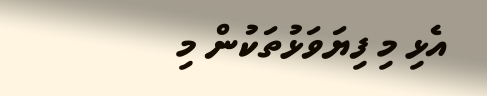އެޅި މި ފިޔަވަޅުތަކުން މި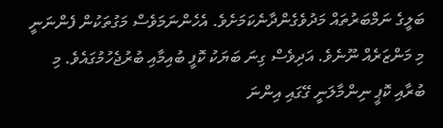ބަލީގެ ނަމްބަރުތައް މަދުވެގެންދާނެކަމަށެވެ. އެހެންނަމަވެސް މަގުތަކުން ފެންނަނީ މި މަންޒަރެއް ނޫނެވެ. އަދިވެސް ގިނަ ބަޔަކު ކޮފީ ބުއިމާއި ބުރުޖެހުމުގައެވެ. މި ބުރާއި ކޮޕީ ނިންމާލަނީ ގޭގައި އިންނަ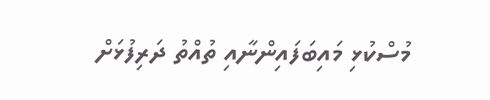މުސްކުޅި މައިބަފައިންނާއި ތުއްތު ދަރިފުޅަށް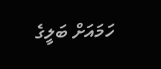ހަމައަށް ބަލީގެ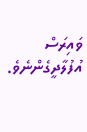ވައިރަސް އުފުލާދީގެންނެވެ.